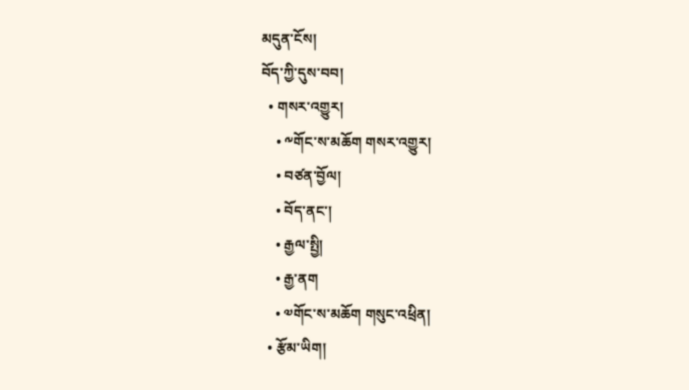མདུན་ངོས།
བོད་ཀྱི་དུས་བབ།
  • གསར་འགྱུར།
    • ༸གོང་ས་མཆོག གསར་འགྱུར།
    • བཙན་བྱོལ།
    • བོད་ནང་།
    • རྒྱལ་སྤྱི།
    • རྒྱ་ནག
    • ༧གོང་ས་མཆོག གསུང་འཕྲིན།
  • རྩོམ་ཡིག།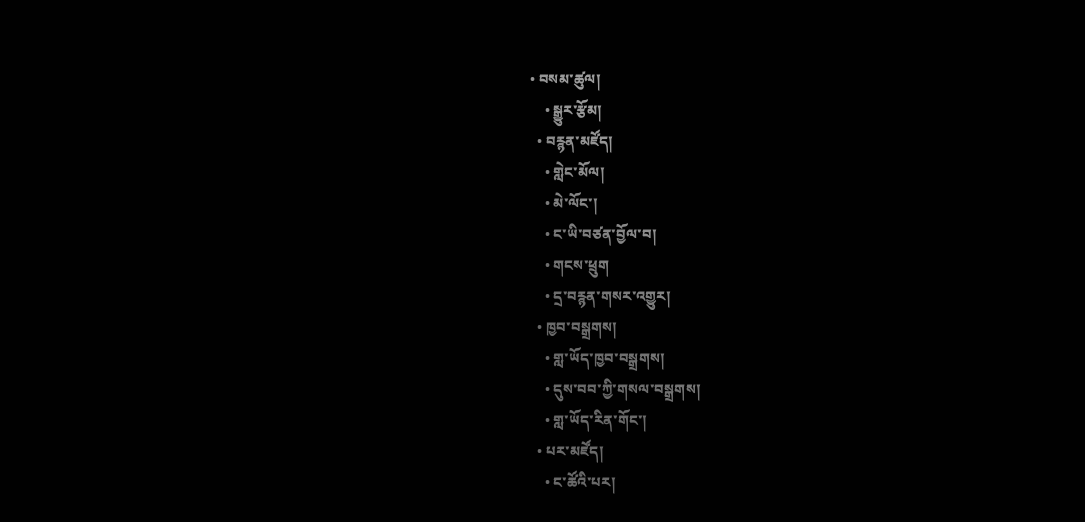• བསམ་ཚུལ།
    • སྒྱུར་རྩོམ།
  • བརྙན་མཛོད།
    • གླེང་མོལ།
    • མེ་ལོང་།
    • ང་ཡི་བཙན་བྱོལ་བ།
    • གངས་ཕྲུག
    • དྲ་བརྙན་གསར་འགྱུར།
  • ཁྱབ་བསྒྲགས།
    • གླ་ཡོད་ཁྱབ་བསྒྲགས།
    • དུས་བབ་ཀྱི་གསལ་བསྒྲགས།
    • གླ་ཡོད་རིན་གོང་།
  • པར་མཛོད།
    • ང་ཚོའི་པར།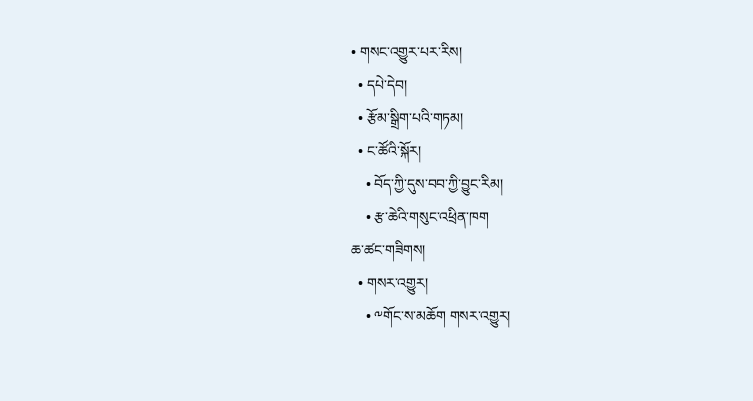• གསང་འགྱུར་པར་རིས།
  • དཔེ་དེབ།
  • རྩོམ་སྒྲིག་པའི་གཏམ།
  • ང་ཚོའི་སྐོར།
    • བོད་ཀྱི་དུས་བབ་ཀྱི་བྱུང་རིམ།
    • རྩ་ཆེའི་གསུང་འཕྲིན་ཁག
ཆ་ཚང་གཟིགས།
  • གསར་འགྱུར།
    • ༸གོང་ས་མཆོག གསར་འགྱུར།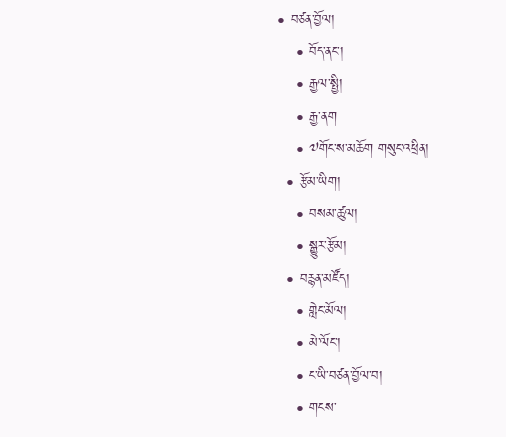• བཙན་བྱོལ།
    • བོད་ནང་།
    • རྒྱལ་སྤྱི།
    • རྒྱ་ནག
    • ༧གོང་ས་མཆོག གསུང་འཕྲིན།
  • རྩོམ་ཡིག།
    • བསམ་ཚུལ།
    • སྒྱུར་རྩོམ།
  • བརྙན་མཛོད།
    • གླེང་མོལ།
    • མེ་ལོང་།
    • ང་ཡི་བཙན་བྱོལ་བ།
    • གངས་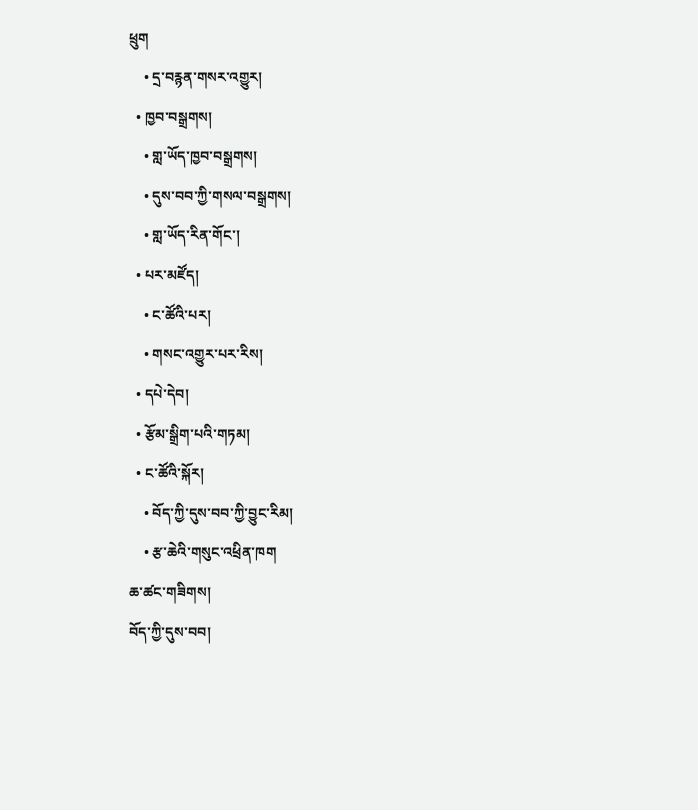ཕྲུག
    • དྲ་བརྙན་གསར་འགྱུར།
  • ཁྱབ་བསྒྲགས།
    • གླ་ཡོད་ཁྱབ་བསྒྲགས།
    • དུས་བབ་ཀྱི་གསལ་བསྒྲགས།
    • གླ་ཡོད་རིན་གོང་།
  • པར་མཛོད།
    • ང་ཚོའི་པར།
    • གསང་འགྱུར་པར་རིས།
  • དཔེ་དེབ།
  • རྩོམ་སྒྲིག་པའི་གཏམ།
  • ང་ཚོའི་སྐོར།
    • བོད་ཀྱི་དུས་བབ་ཀྱི་བྱུང་རིམ།
    • རྩ་ཆེའི་གསུང་འཕྲིན་ཁག
ཆ་ཚང་གཟིགས།
བོད་ཀྱི་དུས་བབ།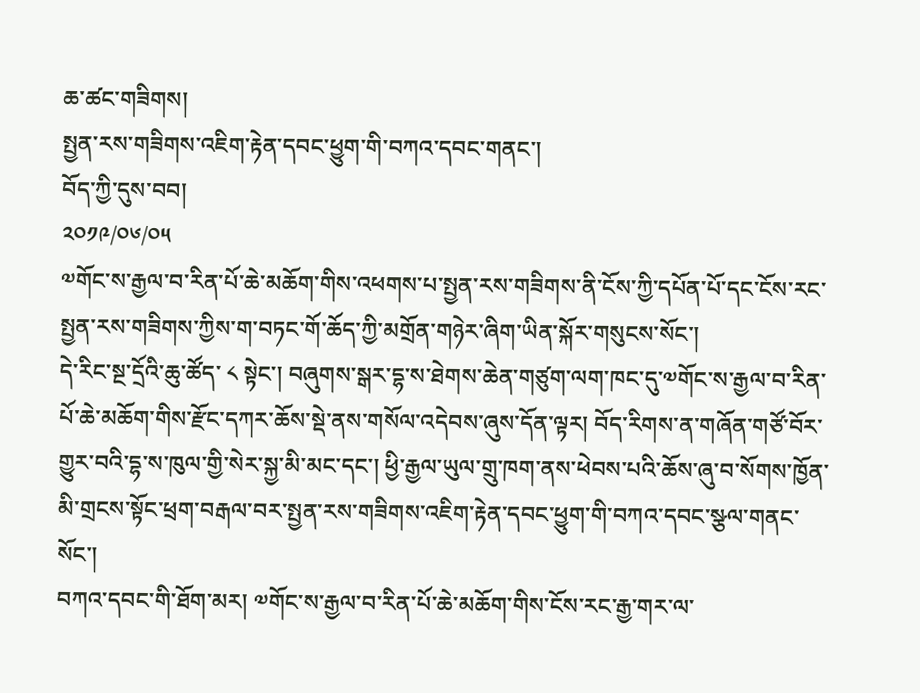ཆ་ཚང་གཟིགས།
སྤྱན་རས་གཟིགས་འཇིག་རྟེན་དབང་ཕྱུག་གི་བཀའ་དབང་གནང་།
བོད་ཀྱི་དུས་བབ།
༢༠༡༩/༠༦/༠༥
༧གོང་ས་རྒྱལ་བ་རིན་པོ་ཆེ་མཆོག་གིས་འཕགས་པ་སྤྱན་རས་གཟིགས་ནི་ངོས་ཀྱི་དཔོན་པོ་དང་ངོས་རང་སྤྱན་རས་གཟིགས་ཀྱིས་ག་བཏང་གོ་ཆོད་ཀྱི་མགྲོན་གཉེར་ཞིག་ཡིན་སྐོར་གསུངས་སོང་།
དེ་རིང་སྔ་དྲོའི་ཆུ་ཚོད་ ༨ སྟེང་། བཞུགས་སྒར་དྷ་ས་ཐེགས་ཆེན་གཙུག་ལག་ཁང་དུ་༧གོང་ས་རྒྱལ་བ་རིན་པོ་ཆེ་མཆོག་གིས་རྫོང་དཀར་ཆོས་སྡེ་ནས་གསོལ་འདེབས་ཞུས་དོན་ལྟར། བོད་རིགས་ན་གཞོན་གཙོ་བོར་གྱུར་བའི་དྷ་ས་ཁུལ་གྱི་སེར་སྐྱ་མི་མང་དང་། ཕྱི་རྒྱལ་ཡུལ་གྲུ་ཁག་ནས་ཕེབས་པའི་ཆོས་ཞུ་བ་སོགས་ཁྱོན་མི་གྲངས་སྟོང་ཕྲག་བརྒལ་བར་སྤྱན་རས་གཟིགས་འཇིག་རྟེན་དབང་ཕྱུག་གི་བཀའ་དབང་སྩལ་གནང་སོང་།
བཀའ་དབང་གི་ཐོག་མར། ༧གོང་ས་རྒྱལ་བ་རིན་པོ་ཆེ་མཆོག་གིས་ངོས་རང་རྒྱ་གར་ལ་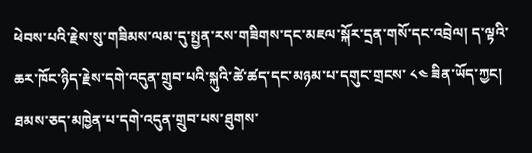ཕེབས་པའི་རྗེས་སུ་གཟིམས་ལམ་དུ་སྤྱན་རས་གཟིགས་དང་མཇལ་སྐོར་དྲན་གསོ་དང་འབྲེལ། ད་ལྟའི་ཆར་ཁོང་ཉིད་རྗེས་དགེ་འདུན་གྲུབ་པའི་སྐུའི་ཚེ་ཚད་དང་མཉམ་པ་དགུང་གྲངས་ ༨༤ ཟིན་ཡོད་ཀྱང། ཐམས་ཅད་མཁྱེན་པ་དགེ་འདུན་གྲུབ་པས་ཐུགས་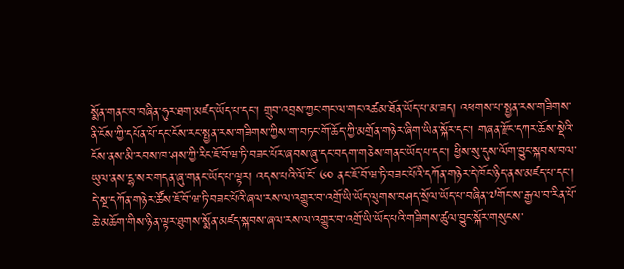སྨོན་གནང་བ་བཞིན་ཧུར་ཐག་མཛད་ཡོད་པ་དང་། གྲུབ་འབྲས་ཀྱང་གང་ལ་གང་འཚམ་ཐོན་ཡོད་པ་མ་ཟད། འཕགས་པ་སྤྱན་རས་གཟིགས་ནི་ངོས་ཀྱི་དཔོན་པོ་དང་ངོས་རང་སྤྱན་རས་གཟིགས་ཀྱིས་ག་བཏང་གོ་ཆོད་ཀྱི་མགྲོན་གཉེར་ཞིག་ཡིན་སྐོར་དང་། གཞན་རྫོང་དཀར་ཆོས་སྡེའི་ངོས་ནས་མི་རབས་ཁ་ཤས་ཀྱི་རིང་ཇོ་བོ་ཝ་ཏི་བཟང་པོར་ཞབས་ཞུ་དང་བདག་གཅེས་གནང་ཡོད་པ་དང་། ཕྱིས་སུ་དུས་ལོག་བྱུང་སྐབས་བལ་ཡུལ་ནས་དྷ་སར་གདན་ཞུ་གནང་ཡོད་པ་ལྟར། འདས་པའི་ལོ་ངོ་ ༦༠ ནང་ཇོ་བོ་ཝ་ཏི་བཟང་པོའི་དཀོན་གཉེར་དེ་ཁོང་ཉིད་ནས་མཛད་པ་དང་། དེ་སྔ་དཀོན་གཉེར་ཚོས་ཇོ་བོ་ཝ་ཏི་བཟང་པོའི་ཞལ་རས་ལ་འགྱུར་བ་འགྲོ་ཡི་ཡོད་ལུགས་བཤད་སྲོལ་ཡོད་པ་བཞིན་༧གོང་ས་རྒྱལ་བ་རིན་པོ་ཆེ་མཆོག་གིས་ཉིན་ལྟར་ཐུགས་སྨོན་མཛད་སྐབས་ཞལ་རས་ལ་འགྱུར་བ་འགྲོ་ཡི་ཡོད་པའི་གཟིགས་ཚུལ་བྱུང་སྐོར་གསུངས་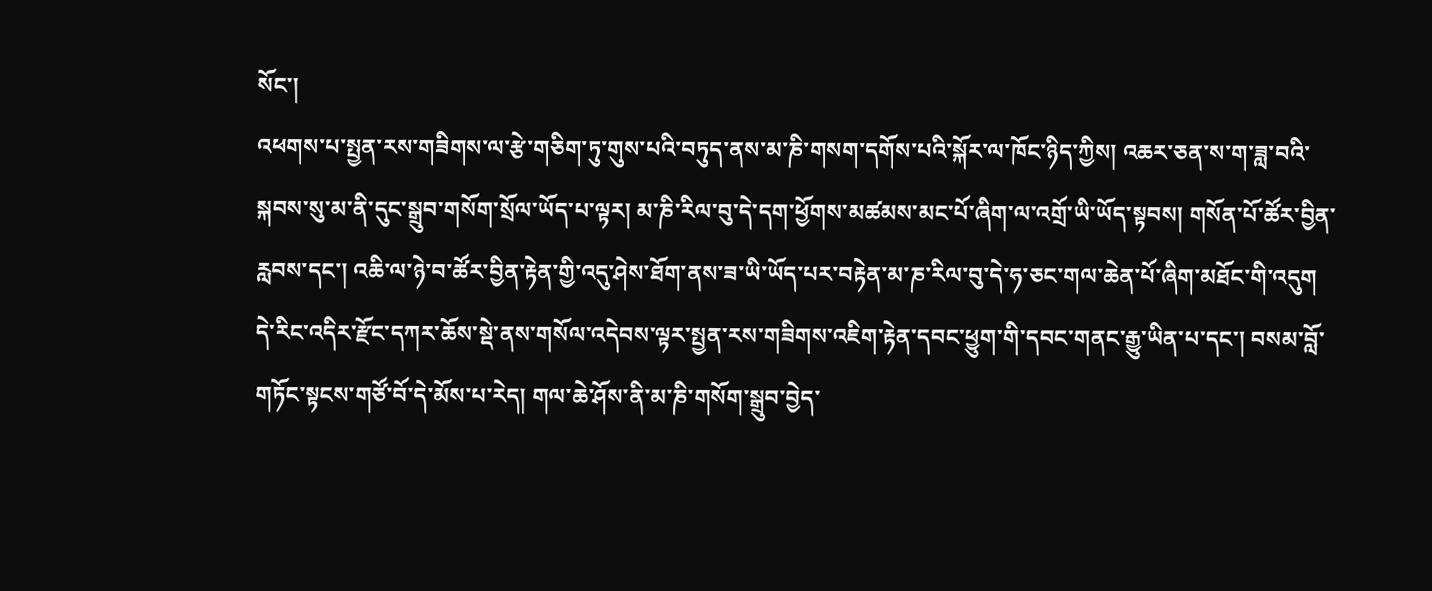སོང་།
འཕགས་པ་སྤྱན་རས་གཟིགས་ལ་རྩེ་གཅིག་ཏུ་གུས་པའི་བཏུད་ནས་མ་ཎི་གསག་དགོས་པའི་སྐོར་ལ་ཁོང་ཉིད་ཀྱིས། འཆར་ཅན་ས་ག་ཟླ་བའི་སྐབས་སུ་མ་ནི་དུང་སྒྲུབ་གསོག་སྲོལ་ཡོད་པ་ལྟར། མ་ཎི་རིལ་བུ་དེ་དག་ཕྱོགས་མཚམས་མང་པོ་ཞིག་ལ་འགྲོ་ཡི་ཡོད་སྟབས། གསོན་པོ་ཚོར་བྱིན་རླབས་དང་། འཆི་ལ་ཉེ་བ་ཚོར་བྱིན་རྟེན་གྱི་འདུ་ཤེས་ཐོག་ནས་ཟ་ཡི་ཡོད་པར་བརྟེན་མ་ཎ་རིལ་བུ་དེ་ཧ་ཅང་གལ་ཆེན་པོ་ཞིག་མཐོང་གི་འདུག དེ་རིང་འདིར་རྫོང་དཀར་ཆོས་སྡེ་ནས་གསོལ་འདེབས་ལྟར་སྤྱན་རས་གཟིགས་འཇིག་རྟེན་དབང་ཕྱུག་གི་དབང་གནང་རྒྱུ་ཡིན་པ་དང་། བསམ་བློ་གཏོང་སྟངས་གཙོ་བོ་དེ་མོས་པ་རེད། གལ་ཆེ་ཤོས་ནི་མ་ཎི་གསོག་སྒྲུབ་བྱེད་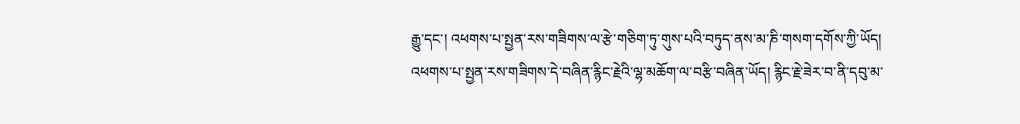རྒྱུ་དང་། འཕགས་པ་སྤྱན་རས་གཟིགས་ལ་རྩེ་གཅིག་ཏུ་གུས་པའི་བཏུད་ནས་མ་ཎི་གསག་དགོས་ཀྱི་ཡོད། འཕགས་པ་སྤྱན་རས་གཟིགས་དེ་བཞིན་རྙིང་རྗེའི་ལྷ་མཆོག་ལ་བརྩི་བཞིན་ཡོད། རྙིང་རྗེ་ཟེར་བ་ནི་དབུ་མ་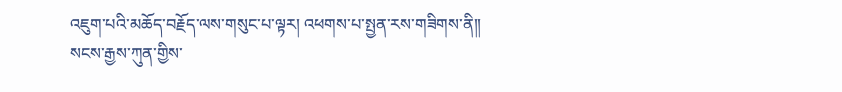འཇུག་པའི་མཆོད་བརྗོད་ལས་གསུང་པ་ལྟར། འཕགས་པ་སྤྱན་རས་གཟིགས་ནི།། སངས་རྒྱས་ཀུན་གྱིས་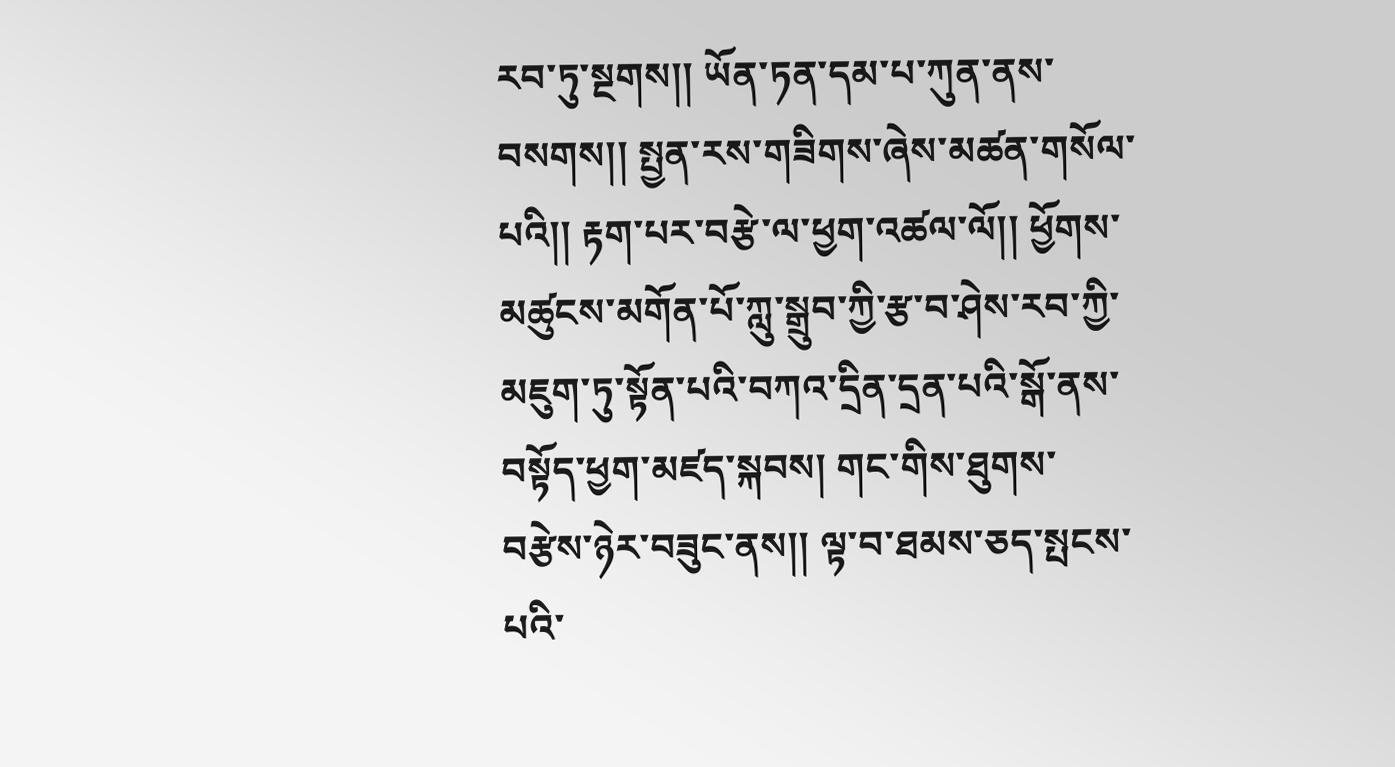རབ་ཏུ་སྔགས།། ཡོན་ཏན་དམ་པ་ཀུན་ནས་བསགས།། སྤྱན་རས་གཟིགས་ཞེས་མཚན་གསོལ་པའི།། རྟག་པར་བརྩེ་ལ་ཕྱག་འཚལ་ལོ།། ཕྱོགས་མཚུངས་མགོན་པོ་ཀླུ་སྒྲུབ་ཀྱི་རྩ་བ་ཤེས་རབ་ཀྱི་མཇུག་ཏུ་སྟོན་པའི་བཀའ་དྲིན་དྲན་པའི་སྒོ་ནས་བསྟོད་ཕྱག་མཛད་སྐབས། གང་གིས་ཐུགས་བརྩེས་ཉེར་བཟུང་ནས།། ལྟ་བ་ཐམས་ཅད་སྤངས་པའི་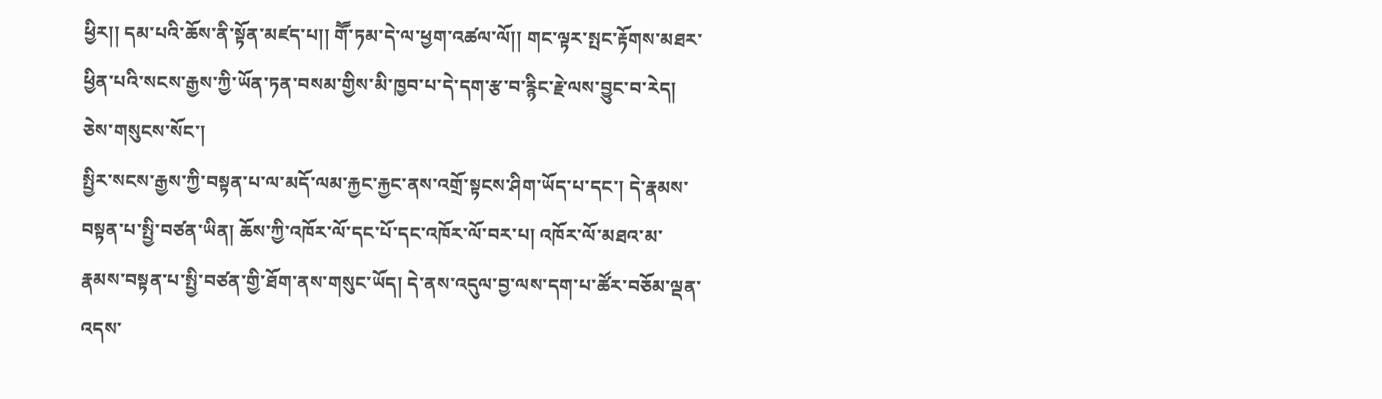ཕྱིར།། དམ་པའི་ཆོས་ནི་སྟོན་མཛད་པ།། གཽ་ཏམ་དེ་ལ་ཕྱག་འཚལ་ལོ།། གང་ལྟར་སྤང་རྟོགས་མཐར་ཕྱིན་པའི་སངས་རྒྱས་ཀྱི་ཡོན་ཏན་བསམ་གྱིས་མི་ཁྱབ་པ་དེ་དག་རྩ་བ་རྙིང་རྗེ་ལས་བྱུང་བ་རེད། ཅེས་གསུངས་སོང་།
སྤྱིར་སངས་རྒྱས་ཀྱི་བསྟན་པ་ལ་མདོ་ལམ་རྐྱང་རྐྱང་ནས་འགྲོ་སྟངས་ཤིག་ཡོད་པ་དང་། དེ་རྣམས་བསྟན་པ་སྤྱི་བཙན་ཡིན། ཆོས་ཀྱི་འཁོར་ལོ་དང་པོ་དང་འཁོར་ལོ་བར་པ། འཁོར་ལོ་མཐའ་མ་རྣམས་བསྟན་པ་སྤྱི་བཙན་གྱི་ཐོག་ནས་གསུང་ཡོད། དེ་ནས་འདུལ་བྱ་ལས་དག་པ་ཚོར་བཅོམ་ལྡན་འདས་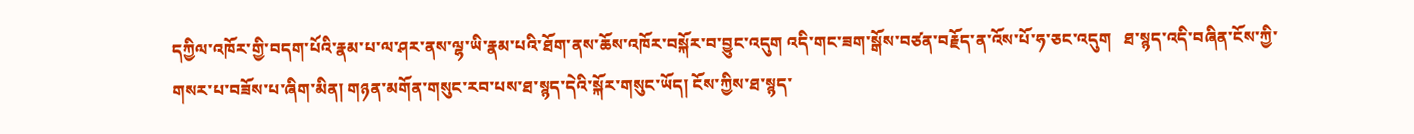དཀྱིལ་འཁོར་གྱི་བདག་པོའི་རྣམ་པ་ལ་ཤར་ནས་ལྷ་ཡི་རྣམ་པའི་ཐོག་ནས་ཆོས་འཁོར་བསྐོར་བ་བྱུང་འདུག འདི་གང་ཟག་སྒོས་བཙན་བརྗོད་ན་འོས་པོ་ཧ་ཅང་འདུག   ཐ་སྙད་འདི་བཞིན་ངོས་ཀྱི་གསར་པ་བཟོས་པ་ཞིག་མིན། གཉན་མགོན་གསུང་རབ་པས་ཐ་སྙད་དེའི་སྐོར་གསུང་ཡོད། ངོས་ཀྱིས་ཐ་སྙད་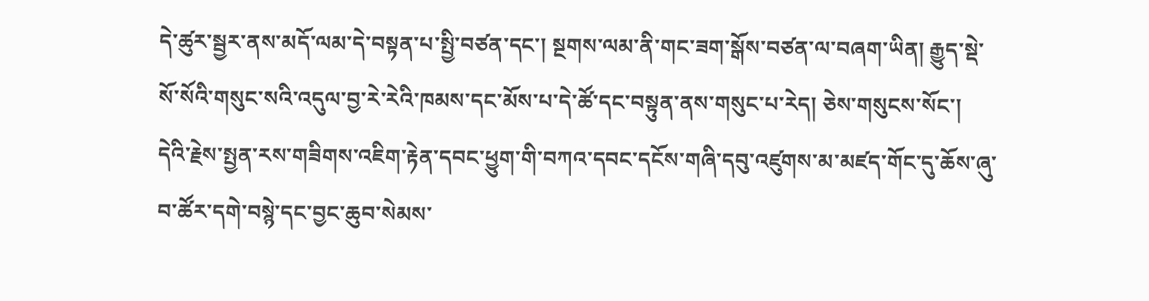དེ་ཚུར་སྦྱར་ནས་མདོ་ལམ་དེ་བསྟན་པ་སྤྱི་བཙན་དང་། སྔགས་ལམ་ནི་གང་ཟག་སྒོས་བཙན་ལ་བཞག་ཡིན། རྒྱུད་སྡེ་སོ་སོའི་གསུང་སའི་འདུལ་བྱ་རེ་རེའི་ཁམས་དང་མོས་པ་དེ་ཚོ་དང་བསྟུན་ནས་གསུང་པ་རེད། ཅེས་གསུངས་སོང་།
དེའི་རྗེས་སྤྱན་རས་གཟིགས་འཇིག་རྟེན་དབང་ཕྱུག་གི་བཀའ་དབང་དངོས་གཞི་དབུ་འཛུགས་མ་མཛད་གོང་དུ་ཆོས་ཞུ་བ་ཚོར་དགེ་བསྙེ་དང་བྱང་ཆུབ་སེམས་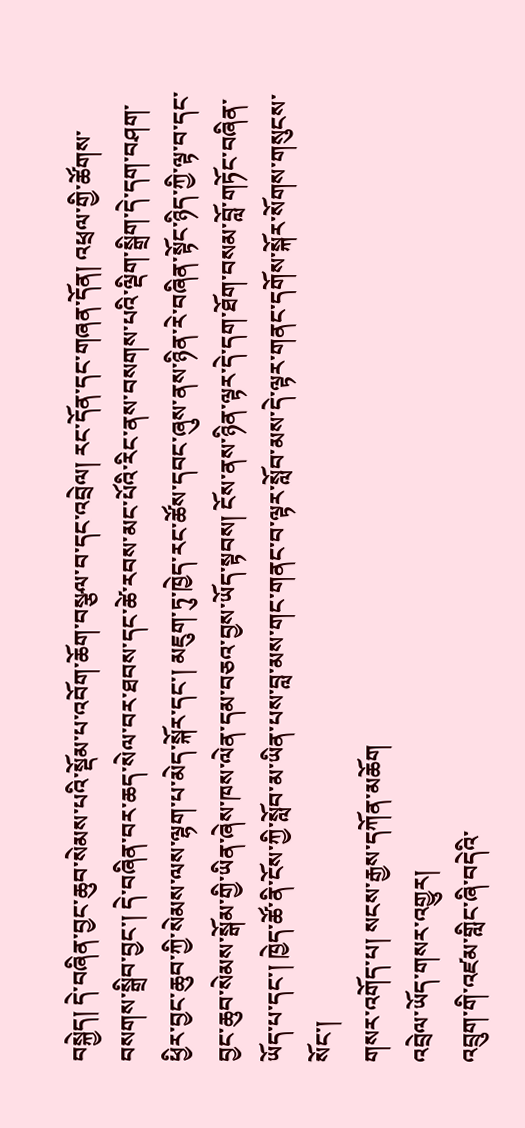བསྐྱེད། དེ་བཞིན་བྱང་ཆུབ་སེམས་པའི་སྡོམ་པ་འབོག་ཆོག་བསྩལ་བ་དང་འབྲེལ། རང་དོན་དང་གཞན་དོན། འཕྲལ་གྱི་ཚོགས་བསགས་སྒྲིབ་བྱང་། དེ་བཞིན་བར་ཆད་སེལ་བར་ཐབས་དང་ཚེ་རབས་མང་པོའི་རིང་ནས་བསགས་པའི་ལྡིག་སྒྲིག་དེ་དག་བཤག་ཕྱིར་བྱང་ཆུབ་ཀྱི་སེམས་ལས་ལྷག་པ་མེད་སྐོར་དང་། མཇུག་ཏུ་ཁྱེད་རང་ཚོས་དབང་ཞུས་ནས་ཉིན་རེ་བཞིན་སྟོང་ཉིད་ཀྱི་ལྟ་བ་དང་བྱང་ཆུབ་སེམས་སྒོམ་གྱི་ཡིན་ཞེས་ཁས་ལེན་དམ་བཅའ་བྱས་ཡོད་སྟབས། ངོས་ནས་ཉིན་ལྟར་དེ་དག་ཐོག་བསམ་བློ་གཏོང་བཞིན་ཡོད་པ་དང་། ཁྱེད་ཚོ་ནི་ངོས་ཀྱི་སློབ་མ་ཡིན་པས་བླ་མས་གང་གནང་བ་ལྟར་སློབ་མས་དེ་ལྟར་གནང་དགོས་སྐོར་སོགས་གསུངས་སོང་།
གསར་འགོད་པ། སངས་རྒྱས་དཀོན་མཆོག
འབྲེལ་ཡོད་གསར་འགྱུར།
འབྲུག་གི་འཛམ་གླིང་ཞི་བདེའི་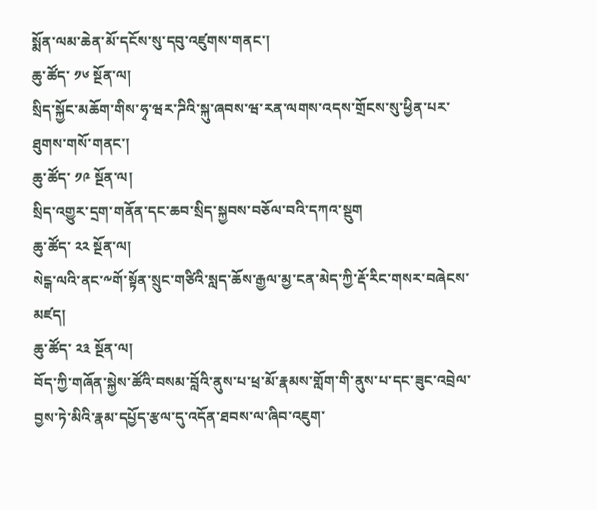སྨོན་ལམ་ཆེན་མོ་དངོས་སུ་དབུ་འཛུགས་གནང་།
ཆུ་ཚོད་ ༡༦ སྔོན་ལ།
སྲིད་སྐྱོང་མཆོག་གིས་ཧྭ་ཝར་ཌིའི་སྐུ་ཞབས་ཝ་རན་ལགས་འདས་གྲོངས་སུ་ཕྱིན་པར་ཐུགས་གསོ་གནང་།
ཆུ་ཚོད་ ༡༩ སྔོན་ལ།
སྲིད་འགྱུར་དྲག་གནོན་དང་ཆབ་སྲིད་སྐྱབས་བཅོལ་བའི་དཀའ་སྡུག
ཆུ་ཚོད་ ༢༢ སྔོན་ལ།
སེངྒ་ལའི་ནང་༸གོ་སྟོན་སྲུང་གཙིའི་སླད་ཆོས་རྒྱལ་མྱ་ངན་མེད་ཀྱི་རྡོ་རིང་གསར་བཞེངས་མཛད།
ཆུ་ཚོད་ ༢༣ སྔོན་ལ།
བོད་ཀྱི་གཞོན་སྐྱེས་ཚོའི་བསམ་བློའི་ནུས་པ་ཕྲ་མོ་རྣམས་གློག་གི་ནུས་པ་དང་ཟུང་འབྲེལ་བྱས་ཏེ་མིའི་རྣམ་དཔྱོད་རྩལ་དུ་འདོན་ཐབས་ལ་ཞིབ་འཇུག་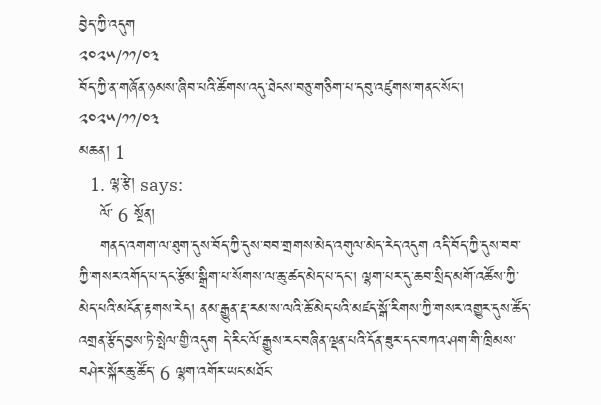བྱེད་ཀྱི་འདུག
༢༠༢༥/༡༡/༠༣
བོད་ཀྱི་ན་གཞོན་ཉམས་ཞིབ་པའི་ཚོགས་འདུ་ཐེངས་བཅུ་གཅིག་པ་དབུ་འཛུགས་གནང་སོང་།
༢༠༢༥/༡༡/༠༣
མཆན། 1
  1. ལྷ་རྩེ། says:
    ལོ་ 6 སྔོན།
    གནད་འགག་ལ་ཐུག་དུས་བོད་ཀྱི་དུས་བབ་གྲགས་མེད་འགུལ་མེད་རེད་འདུག འདི་བོད་ཀྱི་དུས་བབ་ཀྱི་གསར་འགོད་པ་དང་རྩོམ་སྒྲིག་པ་སོགས་ལ་ཆུ་ཚད་མེད་པ་དང་། ལྷག་པར་དུ་ཆབ་སྲིད་མགོ་འཚོས་ཀྱི་མེད་པའི་མངོན་རྟགས་རེད། ནམ་རྒྱུན་རྡ་རམ་ས་ལའི་ཆོ་མེད་པའི་མཛད་སྒོ་རིགས་ཀྱི་གསར་འགྱུར་དུས་ཚོད་འགྲན་རྩོད་བྱས་ཏེ་སྤེལ་གྱི་འདུག དེ་རིང་ལོ་རྒྱུས་རང་བཞིན་ལྡན་པའི་དོན་ཟུར་དང་བཀའ་ཤག་གི་ཁྲིམས་བཤེར་སྐོར་ཆུ་ཚོད་ 6 ལྷག་འགོར་ཡང་མཐོང་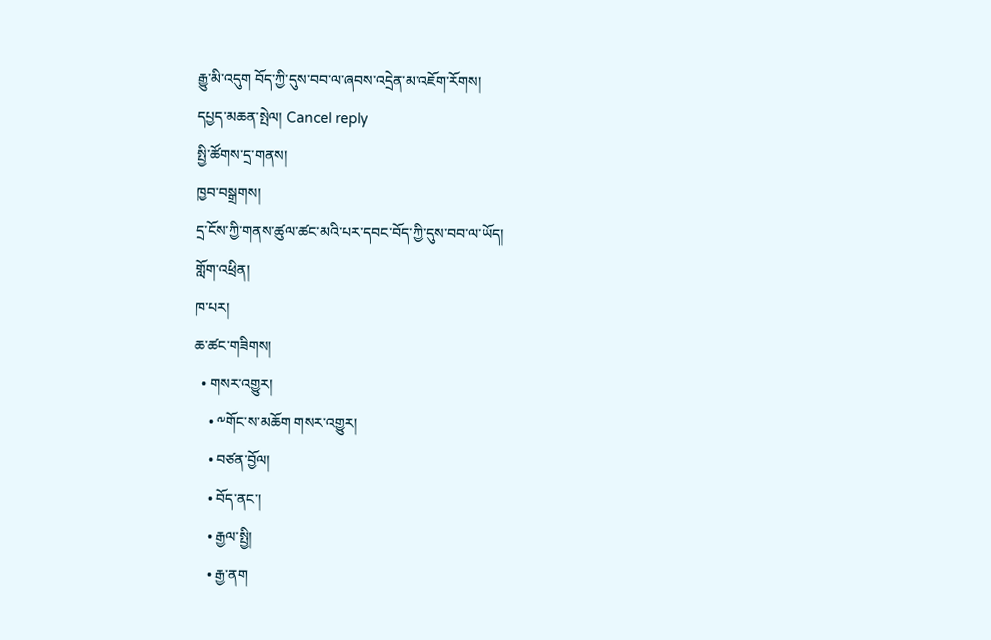རྒྱུ་མི་འདུག བོད་ཀྱི་དུས་བབ་ལ་ཞབས་འདྲེན་མ་འཇོག་རོགས།
དཔྱད་མཆན་སྤེལ། Cancel reply
སྤྱི་ཚོགས་དྲ་གནས།
ཁྱབ་བསྒྲགས།
དྲ་ངོས་ཀྱི་གནས་ཚུལ་ཚང་མའི་པར་དབང་བོད་ཀྱི་དུས་བབ་ལ་ཡོད།
གློག་འཕྲིན།
ཁ་པར།
ཆ་ཚང་གཟིགས།
  • གསར་འགྱུར།
    • ༸གོང་ས་མཆོག གསར་འགྱུར།
    • བཙན་བྱོལ།
    • བོད་ནང་།
    • རྒྱལ་སྤྱི།
    • རྒྱ་ནག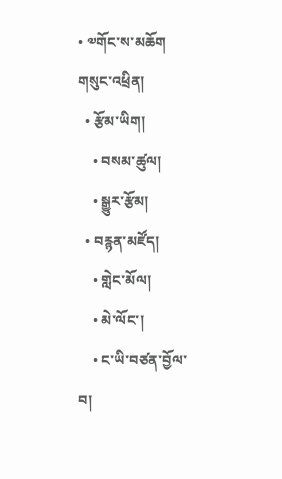• ༧གོང་ས་མཆོག གསུང་འཕྲིན།
  • རྩོམ་ཡིག།
    • བསམ་ཚུལ།
    • སྒྱུར་རྩོམ།
  • བརྙན་མཛོད།
    • གླེང་མོལ།
    • མེ་ལོང་།
    • ང་ཡི་བཙན་བྱོལ་བ།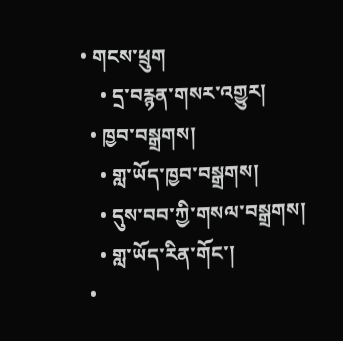• གངས་ཕྲུག
    • དྲ་བརྙན་གསར་འགྱུར།
  • ཁྱབ་བསྒྲགས།
    • གླ་ཡོད་ཁྱབ་བསྒྲགས།
    • དུས་བབ་ཀྱི་གསལ་བསྒྲགས།
    • གླ་ཡོད་རིན་གོང་།
  •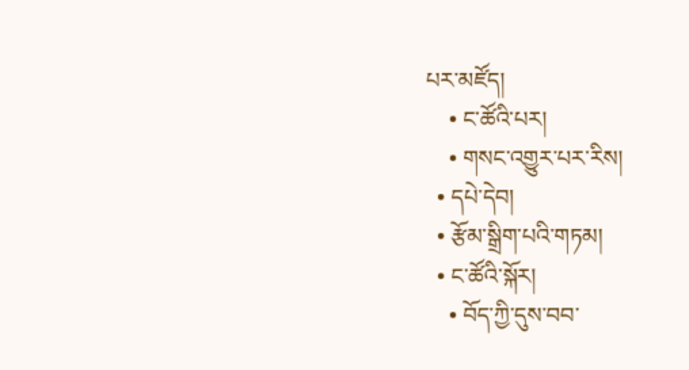པར་མཛོད།
    • ང་ཚོའི་པར།
    • གསང་འགྱུར་པར་རིས།
  • དཔེ་དེབ།
  • རྩོམ་སྒྲིག་པའི་གཏམ།
  • ང་ཚོའི་སྐོར།
    • བོད་ཀྱི་དུས་བབ་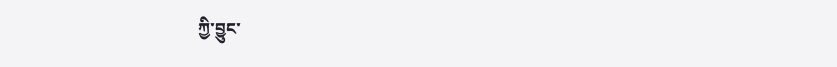ཀྱི་བྱུང་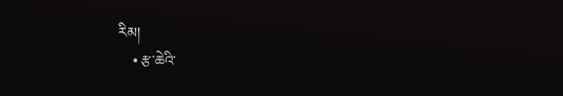རིམ།
    • རྩ་ཆེའི་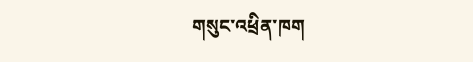གསུང་འཕྲིན་ཁག